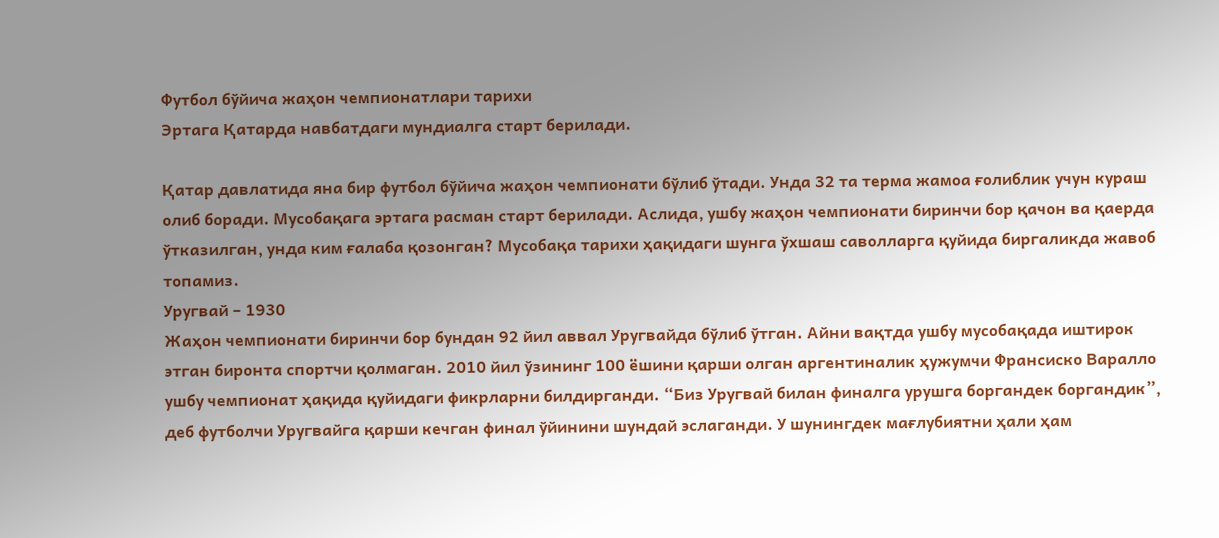Футбол бўйича жаҳон чемпионатлари тарихи
Эртага Қатарда навбатдаги мундиалга старт берилади.

Қатар давлатида яна бир футбол бўйича жаҳон чемпионати бўлиб ўтади. Унда 32 та терма жамоа ғолиблик учун кураш олиб боради. Мусобақага эртага расман старт берилади. Аслида, ушбу жаҳон чемпионати биринчи бор қачон ва қаерда ўтказилган, унда ким ғалаба қозонган? Мусобақа тарихи ҳақидаги шунга ўхшаш саволларга қуйида биргаликда жавоб топамиз.
Уругвай – 1930
Жаҳон чемпионати биринчи бор бундан 92 йил аввал Уругвайда бўлиб ўтган. Айни вақтда ушбу мусобақада иштирок этган биронта спортчи қолмаган. 2010 йил ўзининг 100 ёшини қарши олган аргентиналик ҳужумчи Франсиско Варалло ушбу чемпионат ҳақида қуйидаги фикрларни билдирганди. “Биз Уругвай билан финалга урушга боргандек боргандик”, деб футболчи Уругвайга қарши кечган финал ўйинини шундай эслаганди. У шунингдек мағлубиятни ҳали ҳам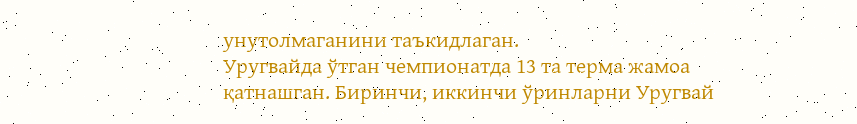унутолмаганини таъкидлаган.
Уругвайда ўтган чемпионатда 13 та терма жамоа қатнашган. Биринчи, иккинчи ўринларни Уругвай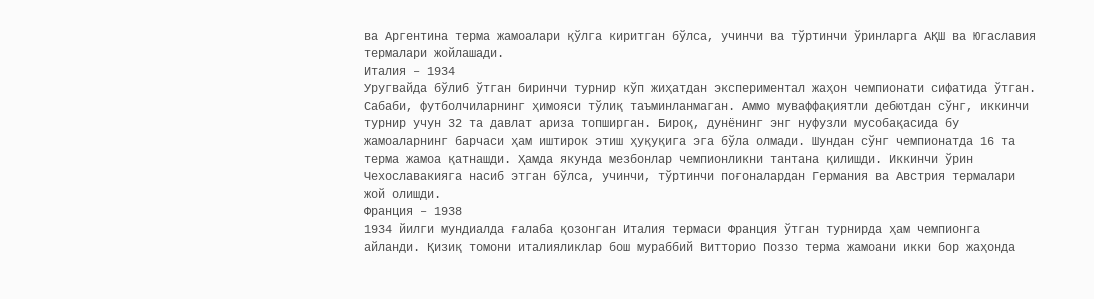ва Аргентина терма жамоалари қўлга киритган бўлса, учинчи ва тўртинчи ўринларга АҚШ ва Югаславия термалари жойлашади.
Италия – 1934
Уругвайда бўлиб ўтган биринчи турнир кўп жиҳатдан экспериментал жаҳон чемпионати сифатида ўтган. Сабаби, футболчиларнинг ҳимояси тўлиқ таъминланмаган. Аммо муваффақиятли дебютдан сўнг, иккинчи турнир учун 32 та давлат ариза топширган. Бироқ, дунёнинг энг нуфузли мусобақасида бу жамоаларнинг барчаси ҳам иштирок этиш ҳуқуқига эга бўла олмади. Шундан сўнг чемпионатда 16 та терма жамоа қатнашди. Ҳамда якунда мезбонлар чемпионликни тантана қилишди. Иккинчи ўрин Чехославакияга насиб этган бўлса, учинчи, тўртинчи поғоналардан Германия ва Австрия термалари жой олишди.
Франция – 1938
1934 йилги мундиалда ғалаба қозонган Италия термаси Франция ўтган турнирда ҳам чемпионга айланди. Қизиқ томони италияликлар бош мураббий Витторио Поззо терма жамоани икки бор жаҳонда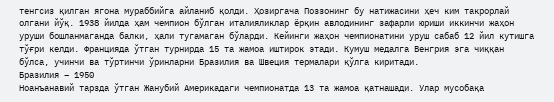тенгсиз қилган ягона мураббийга айланиб қолди. Ҳозиргача Поззонинг бу натижасини ҳеч ким такрорлай олгани йўқ. 1938 йилда ҳам чемпион бўлган италияликлар ёрқин авлодининг зафарли юриши иккинчи жаҳон уруши бошланмаганда балки, ҳали тугамаган бўларди. Кейинги жаҳон чемпионатини уруш сабаб 12 йил кутишга тўғри келди. Францияда ўтган турнирда 15 та жамоа иштирок этади. Кумуш медалга Венгрия эга чиққан бўлса, учинчи ва тўртинчи ўринларни Бразилия ва Швеция термалари қўлга киритади.
Бразилия – 1950
Ноанъанавий тарзда ўтган Жанубий Америкадаги чемпионатда 13 та жамоа қатнашади. Улар мусобақа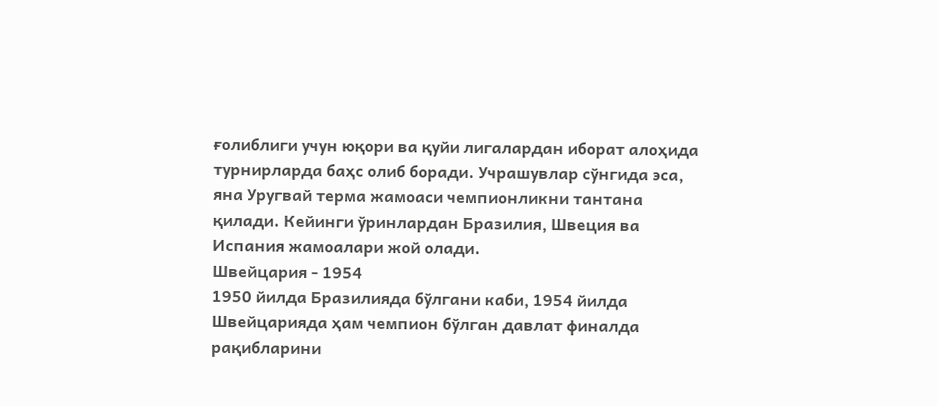ғолиблиги учун юқори ва қуйи лигалардан иборат алоҳида турнирларда баҳс олиб боради. Учрашувлар сўнгида эса, яна Уругвай терма жамоаси чемпионликни тантана қилади. Кейинги ўринлардан Бразилия, Швеция ва Испания жамоалари жой олади.
Швейцария - 1954
1950 йилда Бразилияда бўлгани каби, 1954 йилда Швейцарияда ҳам чемпион бўлган давлат финалда рақибларини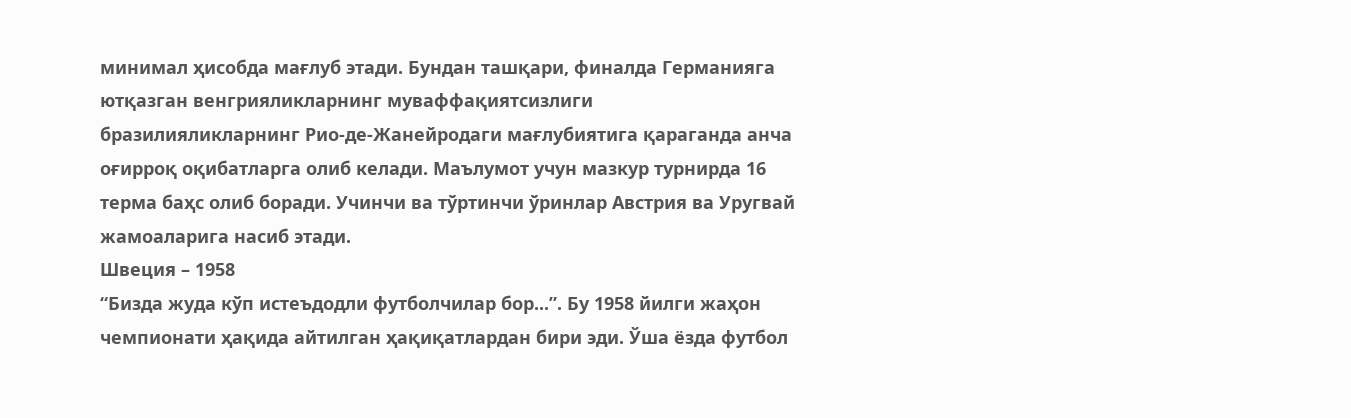минимал ҳисобда мағлуб этади. Бундан ташқари, финалда Германияга ютқазган венгрияликларнинг муваффақиятсизлиги бразилияликларнинг Рио-де-Жанейродаги мағлубиятига қараганда анча оғирроқ оқибатларга олиб келади. Маълумот учун мазкур турнирда 16 терма баҳс олиб боради. Учинчи ва тўртинчи ўринлар Австрия ва Уругвай жамоаларига насиб этади.
Швеция – 1958
“Бизда жуда кўп истеъдодли футболчилар бор...”. Бу 1958 йилги жаҳон чемпионати ҳақида айтилган ҳақиқатлардан бири эди. Ўша ёзда футбол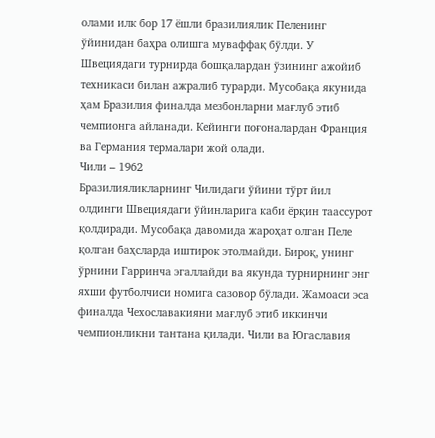олами илк бор 17 ёшли бразилиялик Пеленинг ўйинидан баҳра олишга муваффақ бўлди. У Швециядаги турнирда бошқалардан ўзининг ажойиб техникаси билан ажралиб турарди. Мусобақа якунида ҳам Бразилия финалда мезбонларни мағлуб этиб чемпионга айланади. Кейинги поғоналардан Франция ва Германия термалари жой олади.
Чили – 1962
Бразилияликларнинг Чилидаги ўйини тўрт йил олдинги Швециядаги ўйинларига каби ёрқин таассурот қолдиради. Мусобақа давомида жароҳат олган Пеле қолган баҳсларда иштирок этолмайди. Бироқ, унинг ўрнини Гарринча эгаллайди ва якунда турнирнинг энг яхши футболчиси номига сазовор бўлади. Жамоаси эса финалда Чехославакияни мағлуб этиб иккинчи чемпионликни тантана қилади. Чили ва Югаславия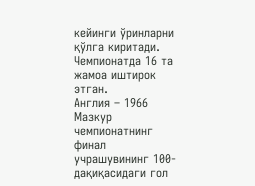кейинги ўринларни қўлга киритади. Чемпионатда 16 та жамоа иштирок этган.
Англия – 1966
Мазкур чемпионатнинг финал учрашувининг 100-дақиқасидаги гол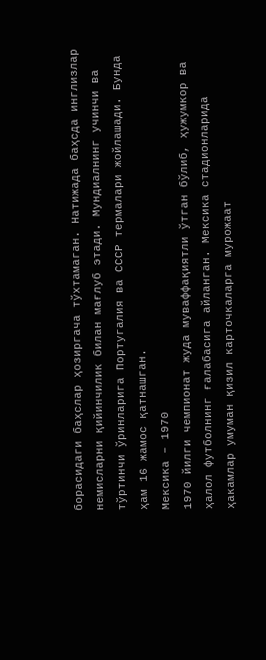борасидаги баҳслар ҳозиргача тўхтамаган. Натижада баҳсда инглизлар немисларни қийинчилик билан мағлуб этади. Мундиалнинг учинчи ва тўртинчи ўринларига Португалия ва СССР термалари жойлашади. Бунда ҳам 16 жамос қатнашган.
Мексика – 1970
1970 йилги чемпионат жуда муваффақиятли ўтган бўлиб, ҳужумкор ва ҳалол футболнинг ғалабасига айланган. Мексика стадионларида ҳакамлар умуман қизил карточкаларга мурожаат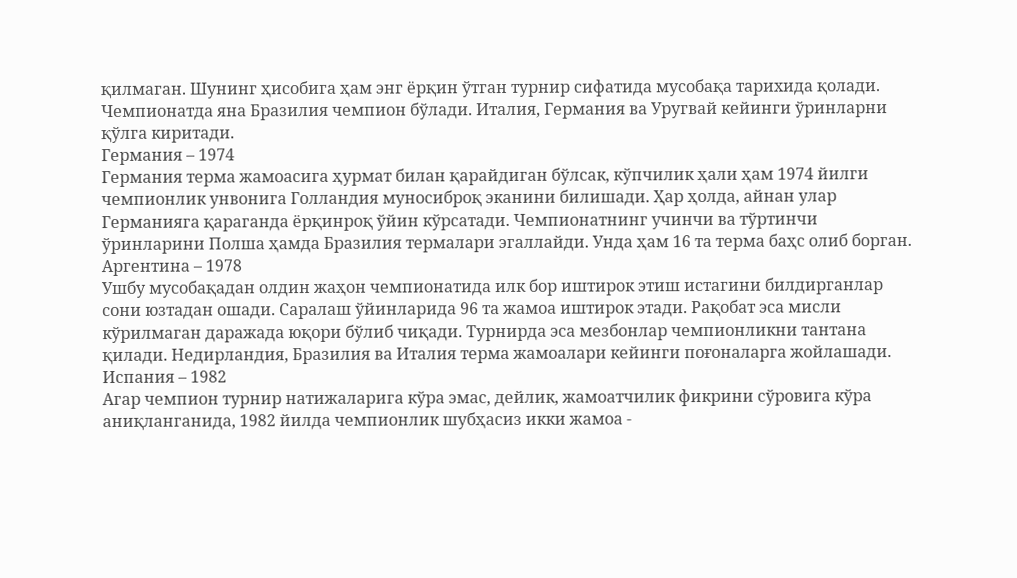қилмаган. Шунинг ҳисобига ҳам энг ёрқин ўтган турнир сифатида мусобақа тарихида қолади. Чемпионатда яна Бразилия чемпион бўлади. Италия, Германия ва Уругвай кейинги ўринларни қўлга киритади.
Германия – 1974
Германия терма жамоасига ҳурмат билан қарайдиган бўлсак, кўпчилик ҳали ҳам 1974 йилги чемпионлик унвонига Голландия муносиброқ эканини билишади. Ҳар ҳолда, айнан улар Германияга қараганда ёрқинроқ ўйин кўрсатади. Чемпионатнинг учинчи ва тўртинчи ўринларини Полша ҳамда Бразилия термалари эгаллайди. Унда ҳам 16 та терма баҳс олиб борган.
Аргентина – 1978
Ушбу мусобақадан олдин жаҳон чемпионатида илк бор иштирок этиш истагини билдирганлар сони юзтадан ошади. Саралаш ўйинларида 96 та жамоа иштирок этади. Рақобат эса мисли кўрилмаган даражада юқори бўлиб чиқади. Турнирда эса мезбонлар чемпионликни тантана қилади. Недирландия, Бразилия ва Италия терма жамоалари кейинги поғоналарга жойлашади.
Испания – 1982
Агар чемпион турнир натижаларига кўра эмас, дейлик, жамоатчилик фикрини сўровига кўра аниқланганида, 1982 йилда чемпионлик шубҳасиз икки жамоа -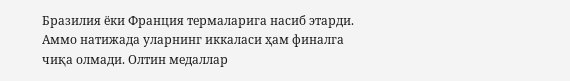Бразилия ёки Франция термаларига насиб этарди. Аммо натижада уларнинг иккаласи ҳам финалга чиқа олмади. Олтин медаллар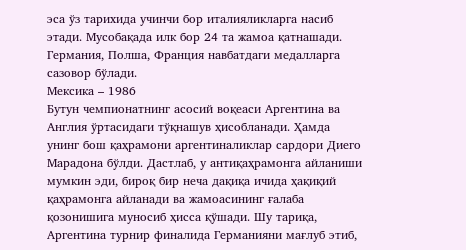эса ўз тарихида учинчи бор италияликларга насиб этади. Мусобақада илк бор 24 та жамоа қатнашади. Германия, Полша, Франция навбатдаги медалларга сазовор бўлади.
Мексика – 1986
Бутун чемпионатнинг асосий воқеаси Аргентина ва Англия ўртасидаги тўқнашув ҳисобланади. Ҳамда унинг бош қаҳрамони аргентиналиклар сардори Диего Марадона бўлди. Дастлаб, у антиқаҳрамонга айланиши мумкин эди, бироқ бир неча дақиқа ичида ҳақиқий қаҳрамонга айланади ва жамоасининг ғалаба қозонишига муносиб ҳисса қўшади. Шу тариқа, Аргентина турнир финалида Германияни мағлуб этиб,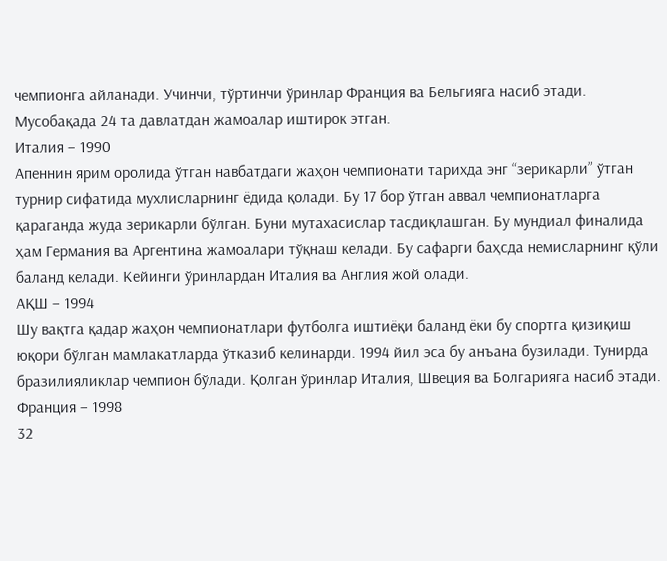чемпионга айланади. Учинчи, тўртинчи ўринлар Франция ва Бельгияга насиб этади. Мусобақада 24 та давлатдан жамоалар иштирок этган.
Италия – 1990
Апеннин ярим оролида ўтган навбатдаги жаҳон чемпионати тарихда энг “зерикарли” ўтган турнир сифатида мухлисларнинг ёдида қолади. Бу 17 бор ўтган аввал чемпионатларга қараганда жуда зерикарли бўлган. Буни мутахасислар тасдиқлашган. Бу мундиал финалида ҳам Германия ва Аргентина жамоалари тўқнаш келади. Бу сафарги баҳсда немисларнинг қўли баланд келади. Кейинги ўринлардан Италия ва Англия жой олади.
АҚШ – 1994
Шу вақтга қадар жаҳон чемпионатлари футболга иштиёқи баланд ёки бу спортга қизиқиш юқори бўлган мамлакатларда ўтказиб келинарди. 1994 йил эса бу анъана бузилади. Тунирда бразилияликлар чемпион бўлади. Қолган ўринлар Италия, Швеция ва Болгарияга насиб этади.
Франция – 1998
32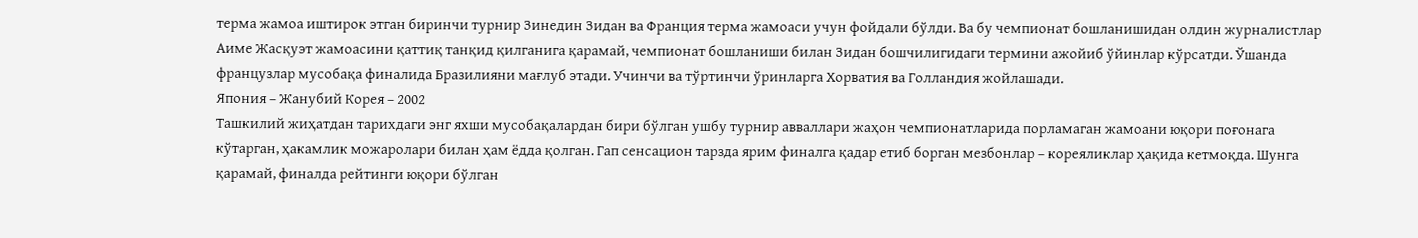терма жамоа иштирок этган биринчи турнир Зинедин Зидан ва Франция терма жамоаси учун фойдали бўлди. Ва бу чемпионат бошланишидан олдин журналистлар Аиме Жаcқуэт жамоасини қаттиқ танқид қилганига қарамай, чемпионат бошланиши билан Зидан бошчилигидаги термини ажойиб ўйинлар кўрсатди. Ўшанда французлар мусобақа финалида Бразилияни мағлуб этади. Учинчи ва тўртинчи ўринларга Хорватия ва Голландия жойлашади.
Япония – Жанубий Корея – 2002
Ташкилий жиҳатдан тарихдаги энг яхши мусобақалардан бири бўлган ушбу турнир авваллари жаҳон чемпионатларида порламаган жамоани юқори поғонага кўтарган, ҳакамлик можаролари билан ҳам ёдда қолган. Гап сенсацион тарзда ярим финалга қадар етиб борган мезбонлар – кореяликлар ҳақида кетмоқда. Шунга қарамай, финалда рейтинги юқори бўлган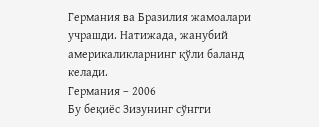Германия ва Бразилия жамоалари учрашди. Натижада, жанубий америкаликларнинг қўли баланд келади.
Германия – 2006
Бу беқиёс Зизунинг сўнгги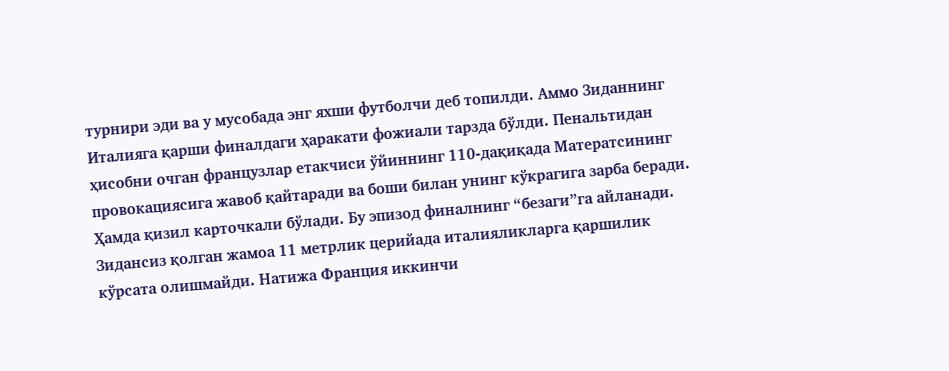турнири эди ва у мусобада энг яхши футболчи деб топилди. Аммо Зиданнинг Италияга қарши финалдаги ҳаракати фожиали тарзда бўлди. Пенальтидан ҳисобни очган французлар етакчиси ўйиннинг 110-дақиқада Матератсининг провокациясига жавоб қайтаради ва боши билан унинг кўкрагига зарба беради. Ҳамда қизил карточкали бўлади. Бу эпизод финалнинг “безаги”га айланади. Зидансиз қолган жамоа 11 метрлик церийада италияликларга қаршилик кўрсата олишмайди. Натижа Франция иккинчи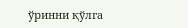ўринни қўлга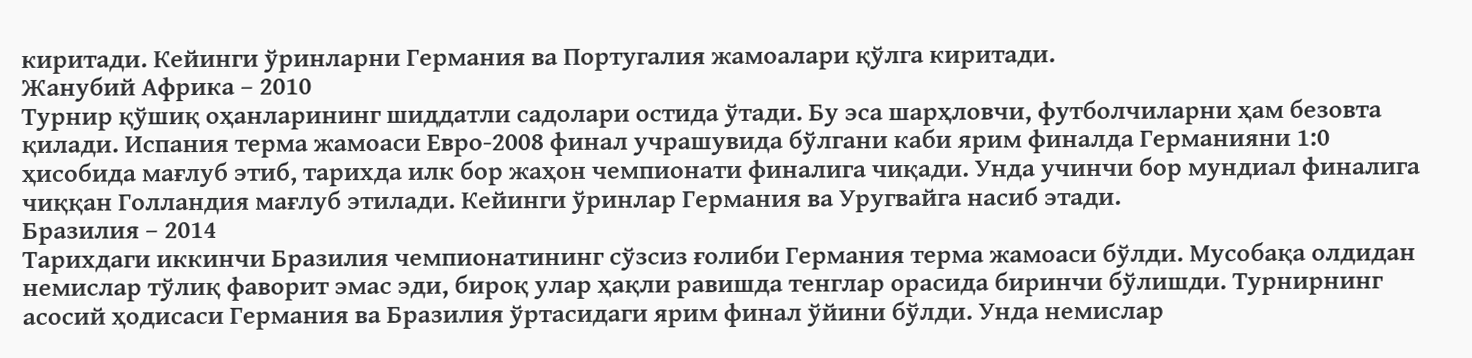киритади. Кейинги ўринларни Германия ва Португалия жамоалари қўлга киритади.
Жанубий Африка – 2010
Турнир қўшиқ оҳанларининг шиддатли садолари остида ўтади. Бу эса шарҳловчи, футболчиларни ҳам безовта қилади. Испания терма жамоаси Евро-2008 финал учрашувида бўлгани каби ярим финалда Германияни 1:0 ҳисобида мағлуб этиб, тарихда илк бор жаҳон чемпионати финалига чиқади. Унда учинчи бор мундиал финалига чиққан Голландия мағлуб этилади. Кейинги ўринлар Германия ва Уругвайга насиб этади.
Бразилия – 2014
Тарихдаги иккинчи Бразилия чемпионатининг сўзсиз ғолиби Германия терма жамоаси бўлди. Мусобақа олдидан немислар тўлиқ фаворит эмас эди, бироқ улар ҳақли равишда тенглар орасида биринчи бўлишди. Турнирнинг асосий ҳодисаси Германия ва Бразилия ўртасидаги ярим финал ўйини бўлди. Унда немислар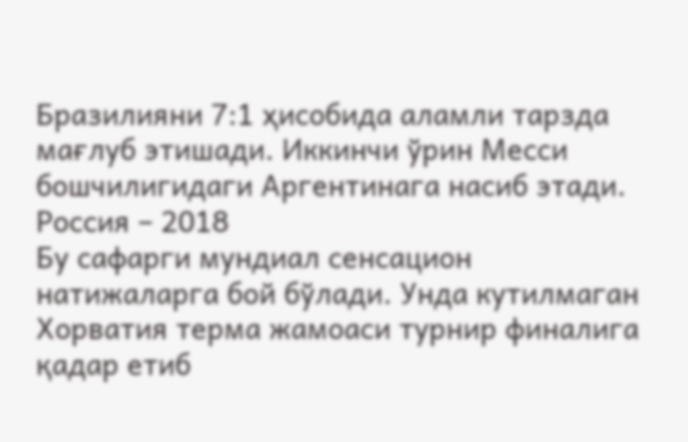Бразилияни 7:1 ҳисобида аламли тарзда мағлуб этишади. Иккинчи ўрин Месси бошчилигидаги Аргентинага насиб этади.
Россия – 2018
Бу сафарги мундиал сенсацион натижаларга бой бўлади. Унда кутилмаган Хорватия терма жамоаси турнир финалига қадар етиб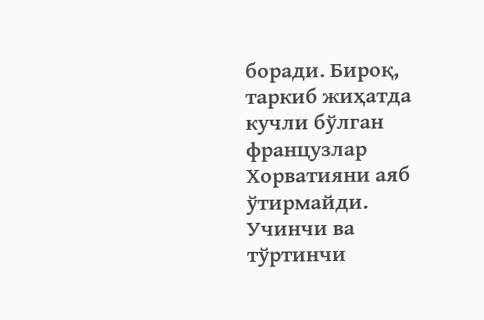боради. Бироқ, таркиб жиҳатда кучли бўлган французлар Хорватияни аяб ўтирмайди. Учинчи ва тўртинчи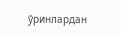ўринлардан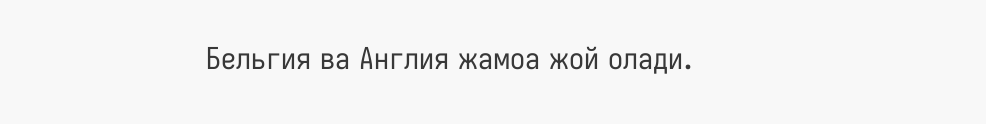Бельгия ва Англия жамоа жой олади.